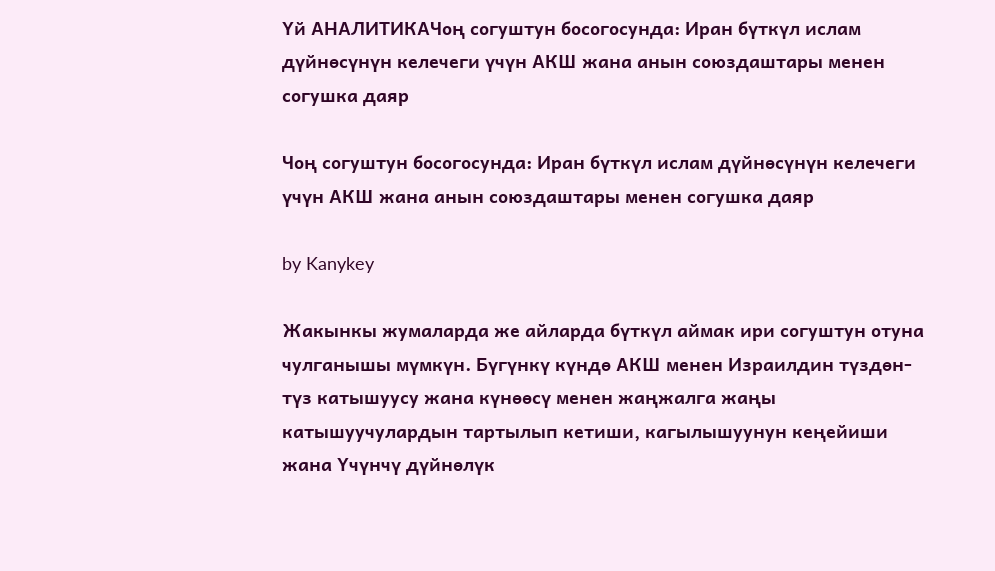Үй АНАЛИТИКАЧоң согуштун босогосунда: Иран бүткүл ислам дүйнөсүнүн келечеги үчүн АКШ жана анын союздаштары менен согушка даяр

Чоң согуштун босогосунда: Иран бүткүл ислам дүйнөсүнүн келечеги үчүн АКШ жана анын союздаштары менен согушка даяр

by Kanykey

Жакынкы жумаларда же айларда бүткүл аймак ири согуштун отуна чулганышы мүмкүн. Бүгүнкү күндө АКШ менен Израилдин түздөн-түз катышуусу жана күнөөсү менен жаңжалга жаңы катышуучулардын тартылып кетиши, кагылышуунун кеңейиши жана Үчүнчү дүйнөлүк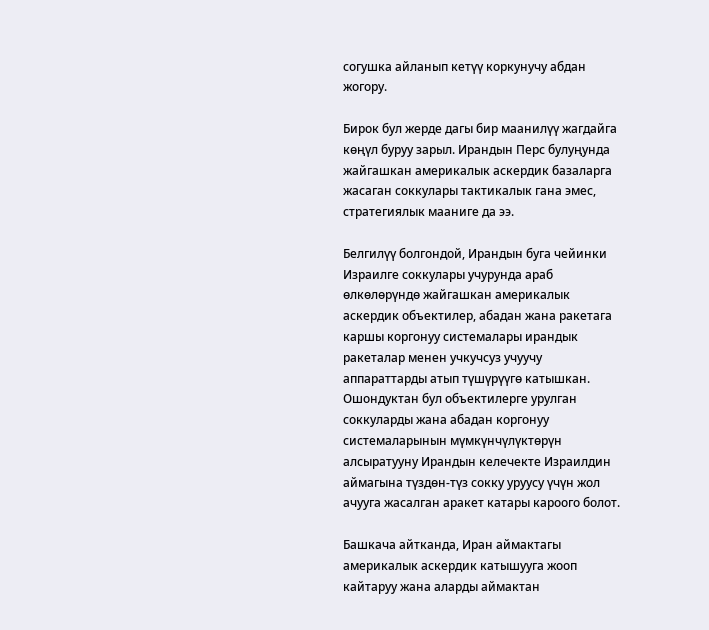согушка айланып кетүү коркунучу абдан жогору.

Бирок бул жерде дагы бир маанилүү жагдайга көңүл буруу зарыл. Ирандын Перс булуңунда жайгашкан америкалык аскердик базаларга жасаган соккулары тактикалык гана эмес, стратегиялык мааниге да ээ.

Белгилүү болгондой, Ирандын буга чейинки Израилге соккулары учурунда араб өлкөлөрүндө жайгашкан америкалык аскердик объектилер, абадан жана ракетага каршы коргонуу системалары ирандык ракеталар менен учкучсуз учуучу аппараттарды атып түшүрүүгө катышкан. Ошондуктан бул объектилерге урулган соккуларды жана абадан коргонуу системаларынын мүмкүнчүлүктөрүн алсыратууну Ирандын келечекте Израилдин аймагына түздөн-түз сокку уруусу үчүн жол ачууга жасалган аракет катары кароого болот.

Башкача айтканда, Иран аймактагы америкалык аскердик катышууга жооп кайтаруу жана аларды аймактан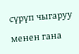сүрүп чыгаруу менен гана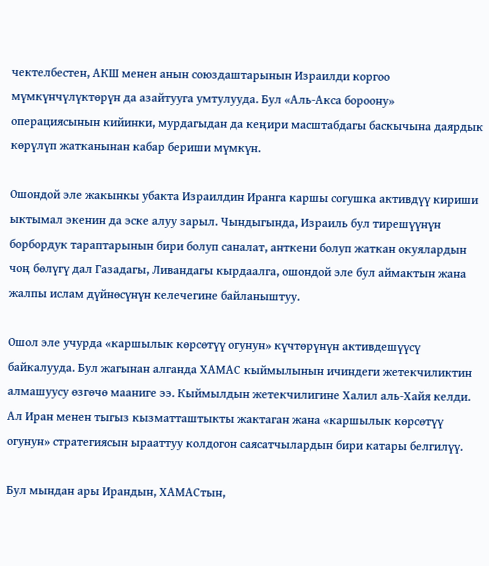чектелбестен, АКШ менен анын союздаштарынын Израилди коргоо мүмкүнчүлүктөрүн да азайтууга умтулууда. Бул «Аль-Акса бороону» операциясынын кийинки, мурдагыдан да кеңири масштабдагы баскычына даярдык көрүлүп жатканынан кабар бериши мүмкүн.

Ошондой эле жакынкы убакта Израилдин Иранга каршы согушка активдүү кириши ыктымал экенин да эске алуу зарыл. Чындыгында, Израиль бул тирешүүнүн борбордук тараптарынын бири болуп саналат, анткени болуп жаткан окуялардын чоң бөлүгү дал Газадагы, Ливандагы кырдаалга, ошондой эле бул аймактын жана жалпы ислам дүйнөсүнүн келечегине байланыштуу.

Ошол эле учурда «каршылык көрсөтүү огунун» күчтөрүнүн активдешүүсү байкалууда. Бул жагынан алганда ХАМАС кыймылынын ичиндеги жетекчиликтин алмашуусу өзгөчө мааниге ээ. Кыймылдын жетекчилигине Халил аль-Хайя келди. Ал Иран менен тыгыз кызматташтыкты жактаган жана «каршылык көрсөтүү огунун» стратегиясын ырааттуу колдогон саясатчылардын бири катары белгилүү.

Бул мындан ары Ирандын, ХАМАСтын,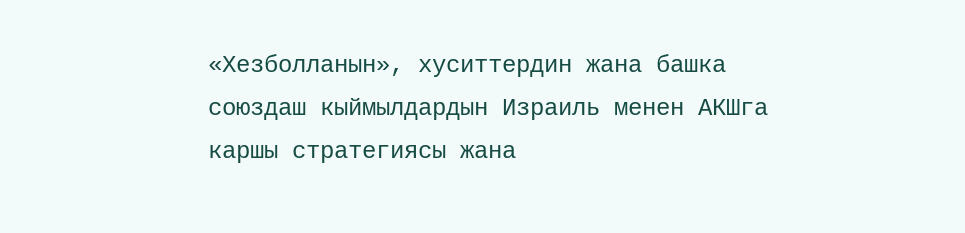«Хезболланын», хуситтердин жана башка союздаш кыймылдардын Израиль менен АКШга каршы стратегиясы жана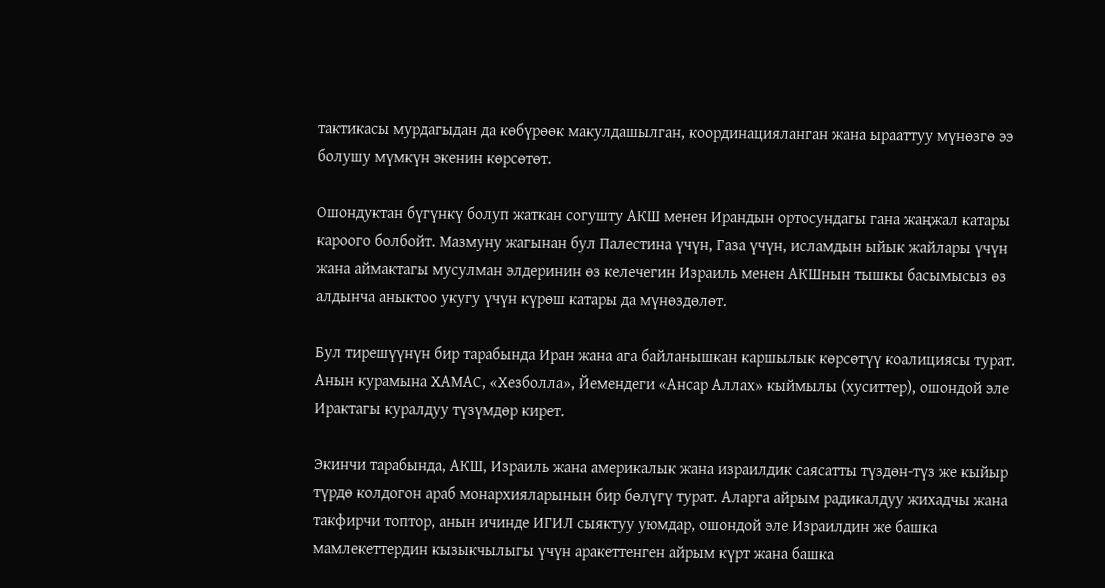тактикасы мурдагыдан да көбүрөөк макулдашылган, координацияланган жана ырааттуу мүнөзгө ээ болушу мүмкүн экенин көрсөтөт.

Ошондуктан бүгүнкү болуп жаткан согушту АКШ менен Ирандын ортосундагы гана жаңжал катары кароого болбойт. Мазмуну жагынан бул Палестина үчүн, Газа үчүн, исламдын ыйык жайлары үчүн жана аймактагы мусулман элдеринин өз келечегин Израиль менен АКШнын тышкы басымысыз өз алдынча аныктоо укугу үчүн күрөш катары да мүнөздөлөт.

Бул тирешүүнүн бир тарабында Иран жана ага байланышкан каршылык көрсөтүү коалициясы турат. Анын курамына ХАМАС, «Хезболла», Йемендеги «Ансар Аллах» кыймылы (хуситтер), ошондой эле Ирактагы куралдуу түзүмдөр кирет.

Экинчи тарабында, АКШ, Израиль жана америкалык жана израилдик саясатты түздөн-түз же кыйыр түрдө колдогон араб монархияларынын бир бөлүгү турат. Аларга айрым радикалдуу жихадчы жана такфирчи топтор, анын ичинде ИГИЛ сыяктуу уюмдар, ошондой эле Израилдин же башка мамлекеттердин кызыкчылыгы үчүн аракеттенген айрым күрт жана башка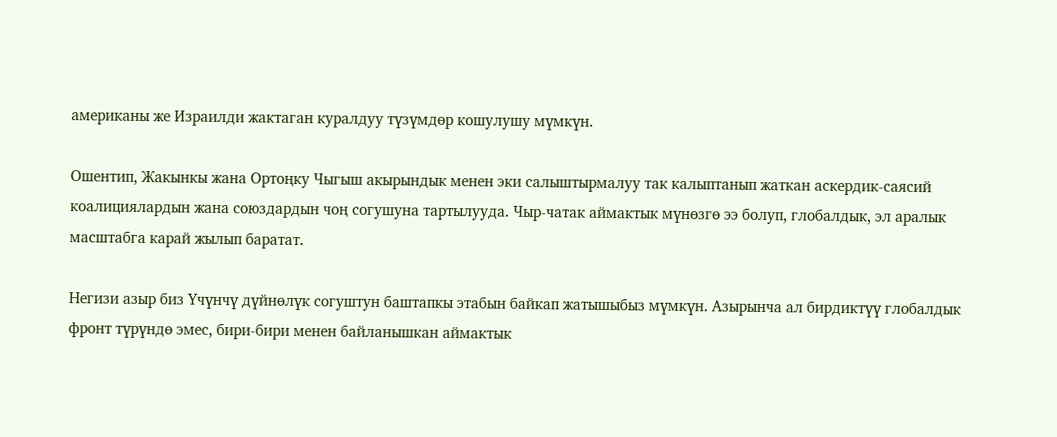американы же Израилди жактаган куралдуу түзүмдөр кошулушу мүмкүн.

Ошентип, Жакынкы жана Ортоңку Чыгыш акырындык менен эки салыштырмалуу так калыптанып жаткан аскердик-саясий коалициялардын жана союздардын чоң согушуна тартылууда. Чыр-чатак аймактык мүнөзгө ээ болуп, глобалдык, эл аралык масштабга карай жылып баратат.

Негизи азыр биз Үчүнчү дүйнөлүк согуштун баштапкы этабын байкап жатышыбыз мүмкүн. Азырынча ал бирдиктүү глобалдык фронт түрүндө эмес, бири-бири менен байланышкан аймактык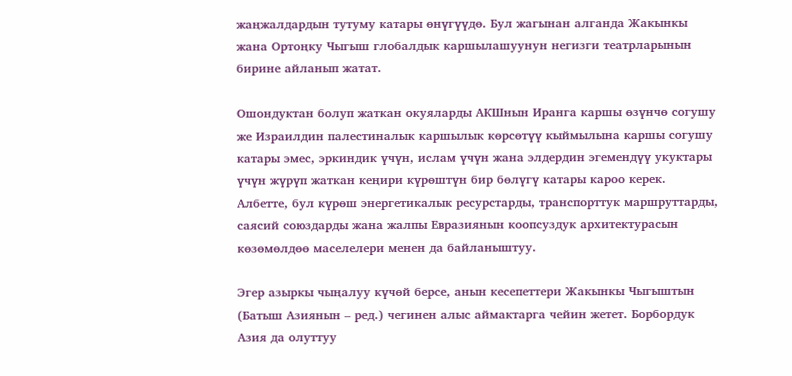жаңжалдардын тутуму катары өнүгүүдө. Бул жагынан алганда Жакынкы жана Ортоңку Чыгыш глобалдык каршылашуунун негизги театрларынын бирине айланып жатат.

Ошондуктан болуп жаткан окуяларды АКШнын Иранга каршы өзүнчө согушу же Израилдин палестиналык каршылык көрсөтүү кыймылына каршы согушу катары эмес, эркиндик үчүн, ислам үчүн жана элдердин эгемендүү укуктары үчүн жүрүп жаткан кеңири күрөштүн бир бөлүгү катары кароо керек. Албетте, бул күрөш энергетикалык ресурстарды, транспорттук маршруттарды, саясий союздарды жана жалпы Евразиянын коопсуздук архитектурасын көзөмөлдөө маселелери менен да байланыштуу.

Эгер азыркы чыңалуу күчөй берсе, анын кесепеттери Жакынкы Чыгыштын (Батыш Азиянын – ред.) чегинен алыс аймактарга чейин жетет. Борбордук Азия да олуттуу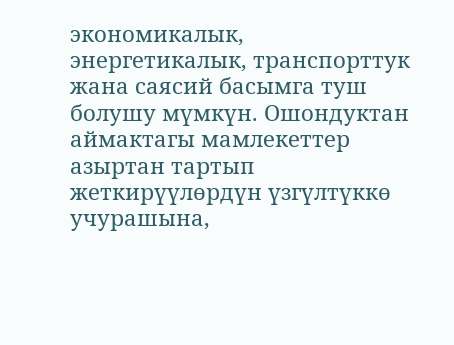экономикалык, энергетикалык, транспорттук жана саясий басымга туш болушу мүмкүн. Ошондуктан аймактагы мамлекеттер азыртан тартып жеткирүүлөрдүн үзгүлтүккө учурашына,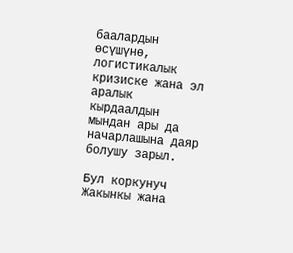баалардын өсүшүнө, логистикалык кризиске жана эл аралык кырдаалдын мындан ары да начарлашына даяр болушу зарыл.

Бул коркунуч Жакынкы жана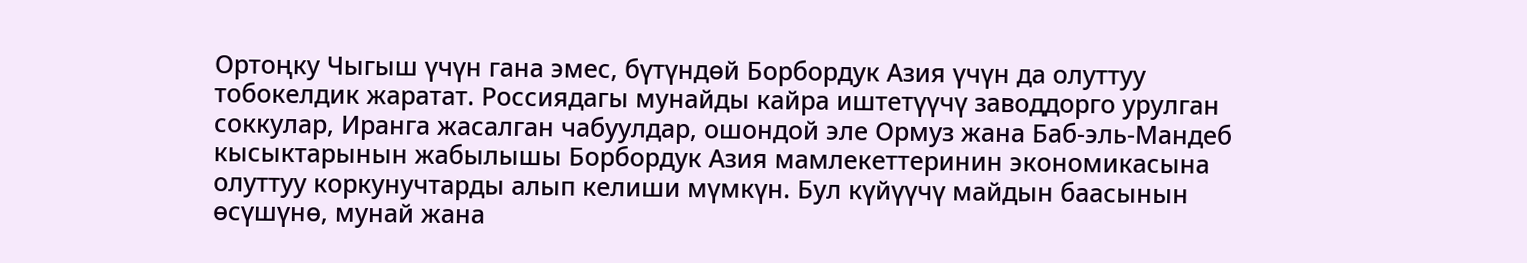Ортоңку Чыгыш үчүн гана эмес, бүтүндөй Борбордук Азия үчүн да олуттуу тобокелдик жаратат. Россиядагы мунайды кайра иштетүүчү заводдорго урулган соккулар, Иранга жасалган чабуулдар, ошондой эле Ормуз жана Баб-эль-Мандеб кысыктарынын жабылышы Борбордук Азия мамлекеттеринин экономикасына олуттуу коркунучтарды алып келиши мүмкүн. Бул күйүүчү майдын баасынын өсүшүнө, мунай жана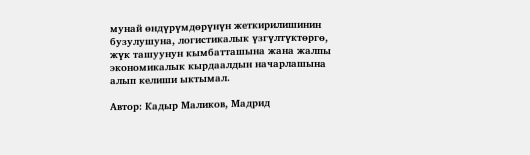мунай өндүрүмдөрүнүн жеткирилишинин бузулушуна, логистикалык үзгүлтүктөргө, жүк ташуунун кымбатташына жана жалпы экономикалык кырдаалдын начарлашына алып келиши ыктымал.

Автор: Кадыр Маликов, Мадрид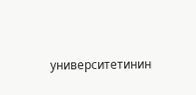университетинин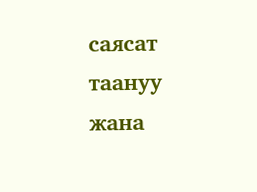саясат таануу жана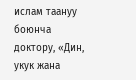ислам таануу боюнча доктору, «Дин, укук жана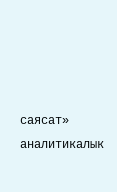саясат» аналитикалык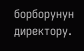борборунун директору.